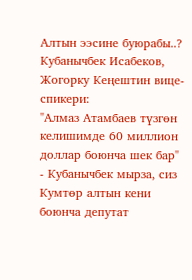Алтын ээсине буюрабы..?
Кубанычбек Исабеков, Жогорку Кеңештин вице-спикери:
"Алмаз Атамбаев түзгөн келишимде 60 миллион доллар боюнча шек бар"
- Кубанычбек мырза, сиз Кумтөр алтын кени боюнча депутат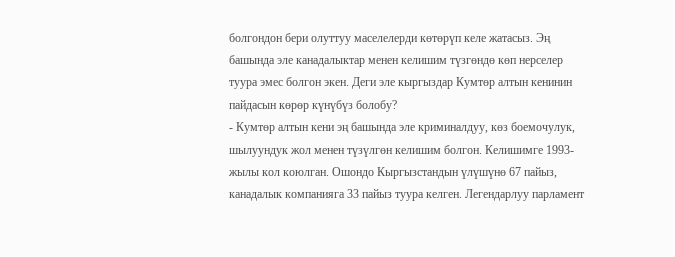болгондон бери олуттуу маселелерди көтөрүп келе жатасыз. Эң башында эле канадалыктар менен келишим түзгөндө көп нерселер туура эмес болгон экен. Деги эле кыргыздар Кумтөр алтын кенинин пайдасын көрөр күнүбүз болобу?
- Кумтөр алтын кени эң башында эле криминалдуу, көз боемочулук, шылуундук жол менен түзүлгөн келишим болгон. Келишимге 1993-жылы кол коюлган. Ошондо Кыргызстандын үлүшүнө 67 пайыз, канадалык компанияга 33 пайыз туура келген. Легендарлуу парламент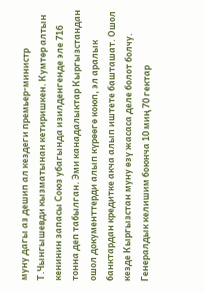муну дагы аз дешип ал кездеги премьер-министр Т.Чынгышевди кызматынан кетиришкен. Кумтөр алтын кенинин запасы Союз убагында изилденгенде эле 716 тонна деп табылган. Эми канадалыктар Кыргызстандан ошол документтерди алып күрөөгө коюп, эл аралык банктардан кредитке акча алып иштете башташат. Ошол кезде Кыргызстан муну өзү жасаса деле болот болчу. Генералдык келишим боюнча 10 миң 70 гектар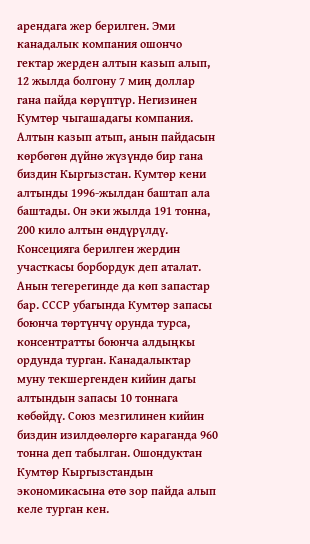арендага жер берилген. Эми канадалык компания ошончо гектар жерден алтын казып алып, 12 жылда болгону 7 миң доллар гана пайда көрүптүр. Негизинен Кумтөр чыгашадагы компания. Алтын казып атып, анын пайдасын көрбөгөн дүйнө жүзүндө бир гана биздин Кыргызстан. Кумтөр кени алтынды 1996-жылдан баштап ала баштады. Он эки жылда 191 тонна, 200 кило алтын өндүрүлдү. Консецияга берилген жердин участкасы борбордук деп аталат. Анын тегерегинде да көп запастар бар. СССР убагында Кумтөр запасы боюнча төртүнчү орунда турса, консентратты боюнча алдыңкы ордунда турган. Канадалыктар муну текшергенден кийин дагы алтындын запасы 10 тоннага көбөйдү. Союз мезгилинен кийин биздин изилдөөлөргө караганда 960 тонна деп табылган. Ошондуктан Кумтөр Кыргызстандын экономикасына өтө зор пайда алып келе турган кен.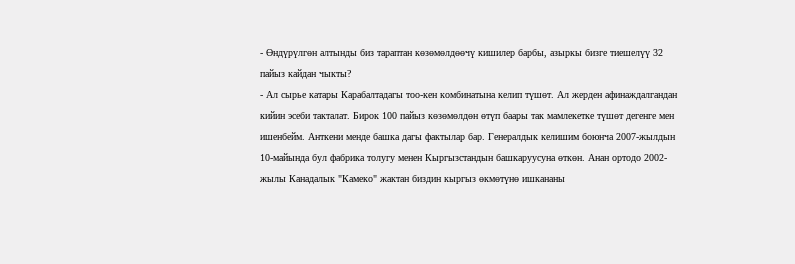- Өндүрүлгөн алтынды биз тараптан көзөмөлдөөчү кишилер барбы, азыркы бизге тиешелүү 32 пайыз кайдан чыкты?
- Ал сырье катары Карабалтадагы тоо-кен комбинатына келип түшөт. Ал жерден афинаждалгандан кийин эсеби такталат. Бирок 100 пайыз көзөмөлдөн өтүп баары так мамлекетке түшөт дегенге мен ишенбейм. Анткени менде башка дагы фактылар бар. Генералдык келишим боюнча 2007-жылдын 10-майында бул фабрика толугу менен Кыргызстандын башкаруусуна өткөн. Анан ортодо 2002-жылы Канадалык "Камеко" жактан биздин кыргыз өкмөтүнө ишкананы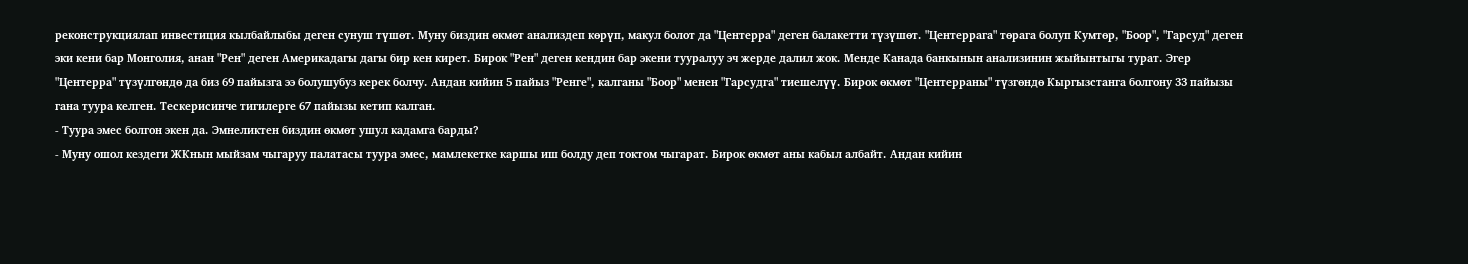реконструкциялап инвестиция кылбайлыбы деген сунуш түшөт. Муну биздин өкмөт анализдеп көрүп, макул болот да "Центерра" деген балакетти түзүшөт. "Центеррага" төрага болуп Кумтөр, "Боор", "Гарсуд" деген эки кени бар Монголия, анан "Рен" деген Америкадагы дагы бир кен кирет. Бирок "Рен" деген кендин бар экени тууралуу эч жерде далил жок. Менде Канада банкынын анализинин жыйынтыгы турат. Эгер "Центерра" түзүлгөндө да биз 69 пайызга ээ болушубуз керек болчу. Андан кийин 5 пайыз "Ренге", калганы "Боор" менен "Гарсудга" тиешелүү. Бирок өкмөт "Центерраны" түзгөндө Кыргызстанга болгону 33 пайызы гана туура келген. Тескерисинче тигилерге 67 пайызы кетип калган.
- Туура эмес болгон экен да. Эмнеликтен биздин өкмөт ушул кадамга барды?
- Муну ошол кездеги ЖКнын мыйзам чыгаруу палатасы туура эмес, мамлекетке каршы иш болду деп токтом чыгарат. Бирок өкмөт аны кабыл албайт. Андан кийин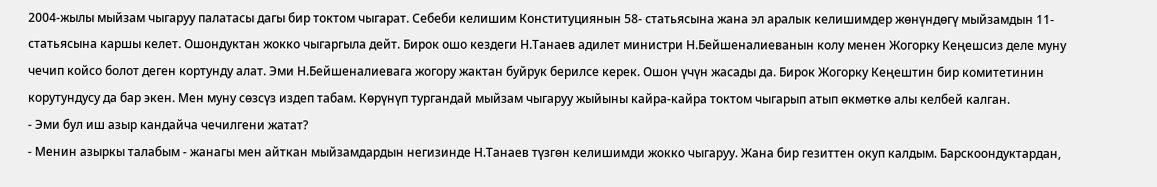2004-жылы мыйзам чыгаруу палатасы дагы бир токтом чыгарат. Себеби келишим Конституциянын 58- статьясына жана эл аралык келишимдер жөнүндөгү мыйзамдын 11-статьясына каршы келет. Ошондуктан жокко чыгаргыла дейт. Бирок ошо кездеги Н.Танаев адилет министри Н.Бейшеналиеванын колу менен Жогорку Кеңешсиз деле муну чечип койсо болот деген кортунду алат. Эми Н.Бейшеналиевага жогору жактан буйрук берилсе керек. Ошон үчүн жасады да. Бирок Жогорку Кеңештин бир комитетинин корутундусу да бар экен. Мен муну сөзсүз издеп табам. Көрүнүп тургандай мыйзам чыгаруу жыйыны кайра-кайра токтом чыгарып атып өкмөткө алы келбей калган.
- Эми бул иш азыр кандайча чечилгени жатат?
- Менин азыркы талабым - жанагы мен айткан мыйзамдардын негизинде Н.Танаев түзгөн келишимди жокко чыгаруу. Жана бир гезиттен окуп калдым. Барскоондуктардан,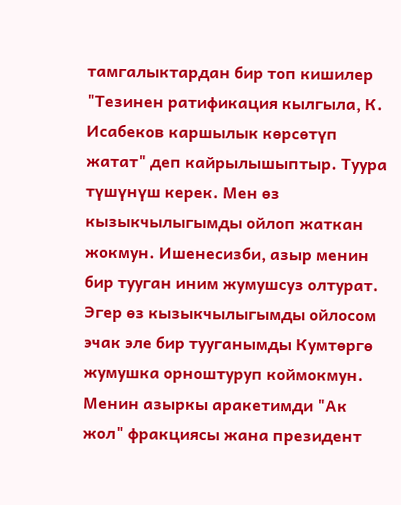тамгалыктардан бир топ кишилер "Тезинен ратификация кылгыла, К. Исабеков каршылык көрсөтүп жатат" деп кайрылышыптыр. Туура түшүнүш керек. Мен өз кызыкчылыгымды ойлоп жаткан жокмун. Ишенесизби, азыр менин бир тууган иним жумушсуз олтурат. Эгер өз кызыкчылыгымды ойлосом эчак эле бир тууганымды Кумтөргө жумушка орноштуруп коймокмун. Менин азыркы аракетимди "Ак жол" фракциясы жана президент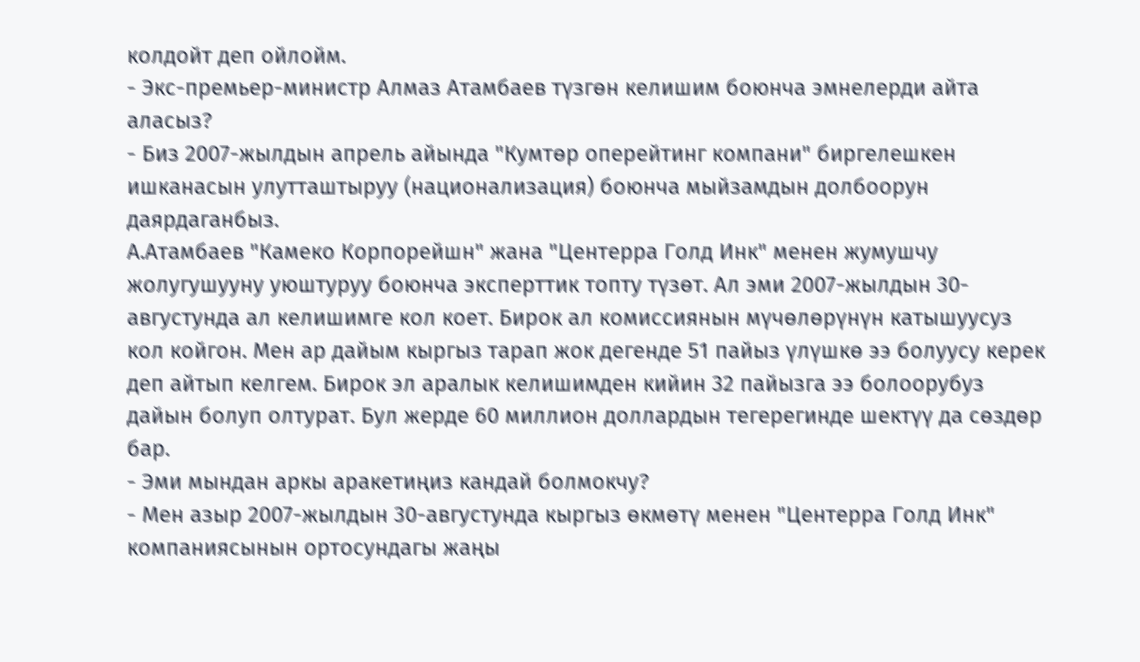колдойт деп ойлойм.
- Экс-премьер-министр Алмаз Атамбаев түзгөн келишим боюнча эмнелерди айта аласыз?
- Биз 2007-жылдын апрель айында "Кумтөр оперейтинг компани" биргелешкен ишканасын улутташтыруу (национализация) боюнча мыйзамдын долбоорун даярдаганбыз.
А.Атамбаев "Камеко Корпорейшн" жана "Центерра Голд Инк" менен жумушчу жолугушууну уюштуруу боюнча эксперттик топту түзөт. Ал эми 2007-жылдын 30-августунда ал келишимге кол коет. Бирок ал комиссиянын мүчөлөрүнүн катышуусуз кол койгон. Мен ар дайым кыргыз тарап жок дегенде 51 пайыз үлүшкө ээ болуусу керек деп айтып келгем. Бирок эл аралык келишимден кийин 32 пайызга ээ болоорубуз дайын болуп олтурат. Бул жерде 60 миллион доллардын тегерегинде шектүү да сөздөр бар.
- Эми мындан аркы аракетиңиз кандай болмокчу?
- Мен азыр 2007-жылдын 30-августунда кыргыз өкмөтү менен "Центерра Голд Инк" компаниясынын ортосундагы жаңы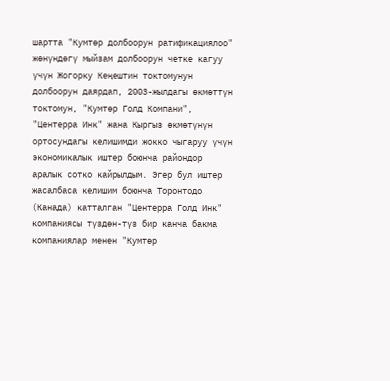шартта "Кумтөр долбоорун ратификациялоо" жөнүндөгү мыйзам долбоорун четке кагуу үчүн Жогорку Кеңештин токтомунун долбоорун даярдап, 2003-жылдагы өкмөттүн токтомун, "Кумтөр Голд Компани", "Центерра Инк" жана Кыргыз өкмөтүнүн ортосундагы келишимди жокко чыгаруу үчүн экономикалык иштер боюнча райондор аралык сотко кайрылдым. Эгер бул иштер жасалбаса келишим боюнча Торонтодо (Канада) катталган "Центерра Голд Инк" компаниясы түздөн-түз бир канча бакма компаниялар менен "Кумтөр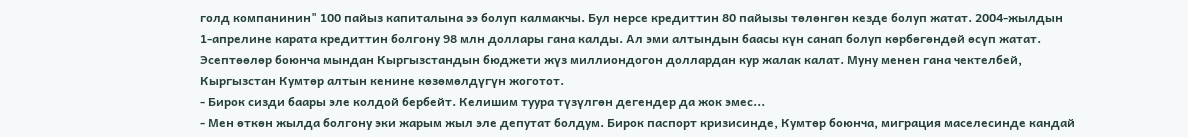голд компанинин" 100 пайыз капиталына ээ болуп калмакчы. Бул нерсе кредиттин 80 пайызы төлөнгөн кезде болуп жатат. 2004-жылдын 1-апрелине карата кредиттин болгону 98 млн доллары гана калды. Ал эми алтындын баасы күн санап болуп көрбөгөндөй өсүп жатат. Эсептөөлөр боюнча мындан Кыргызстандын бюджети жүз миллиондогон доллардан кур жалак калат. Муну менен гана чектелбей, Кыргызстан Кумтөр алтын кенине көзөмөлдүгүн жоготот.
- Бирок сизди баары эле колдой бербейт. Келишим туура түзүлгөн дегендер да жок эмес...
- Мен өткөн жылда болгону эки жарым жыл эле депутат болдум. Бирок паспорт кризисинде, Кумтөр боюнча, миграция маселесинде кандай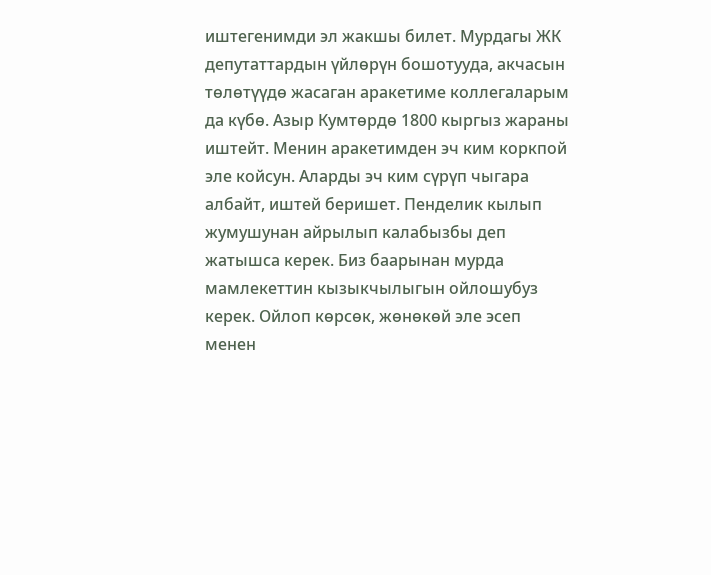иштегенимди эл жакшы билет. Мурдагы ЖК депутаттардын үйлөрүн бошотууда, акчасын төлөтүүдө жасаган аракетиме коллегаларым да күбө. Азыр Кумтөрдө 1800 кыргыз жараны иштейт. Менин аракетимден эч ким коркпой эле койсун. Аларды эч ким сүрүп чыгара албайт, иштей беришет. Пенделик кылып жумушунан айрылып калабызбы деп жатышса керек. Биз баарынан мурда мамлекеттин кызыкчылыгын ойлошубуз керек. Ойлоп көрсөк, жөнөкөй эле эсеп менен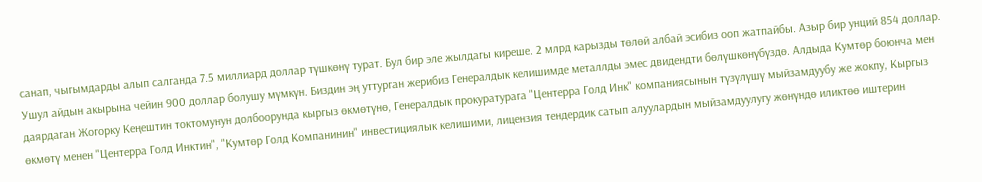санап, чыгымдарды алып салганда 7.5 миллиард доллар түшкөнү турат. Бул бир эле жылдагы киреше. 2 млрд карызды төлөй албай эсибиз ооп жатпайбы. Азыр бир унций 854 доллар. Ушул айдын акырына чейин 900 доллар болушу мүмкүн. Биздин эң уттурган жерибиз Генералдык келишимде металлды эмес двидендти бөлүшкөнүбүздө. Алдыда Кумтөр боюнча мен даярдаган Жогорку Кеңештин токтомунун долбоорунда кыргыз өкмөтүнө, Генералдык прокуратурага "Центерра Голд Инк" компаниясынын түзүлүшү мыйзамдуубу же жокпу, Кыргыз өкмөтү менен "Центерра Голд Инктин", "Кумтөр Голд Компанинин" инвестициялык келишими, лицензия тендердик сатып алуулардын мыйзамдуулугу жөнүндө иликтөө иштерин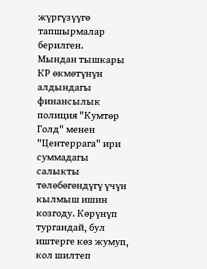жүргүзүүгө тапшырмалар берилген.
Мындан тышкары КР өкмөтүнүн алдындагы финансылык полиция "Кумтөр Голд" менен "Центеррага" ири суммадагы салыкты төлөбөгөндүгү үчүн кылмыш ишин козгоду. Көрүнүп тургандай, бул иштерге көз жумуп, кол шилтеп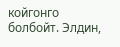койгонго болбойт. Элдин,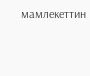мамлекеттин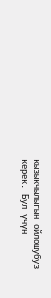кызыкчылыгын ойлошубуз керек. Бул үчүн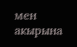мен акырына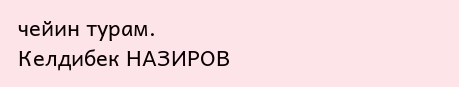чейин турам.
Келдибек НАЗИРОВ